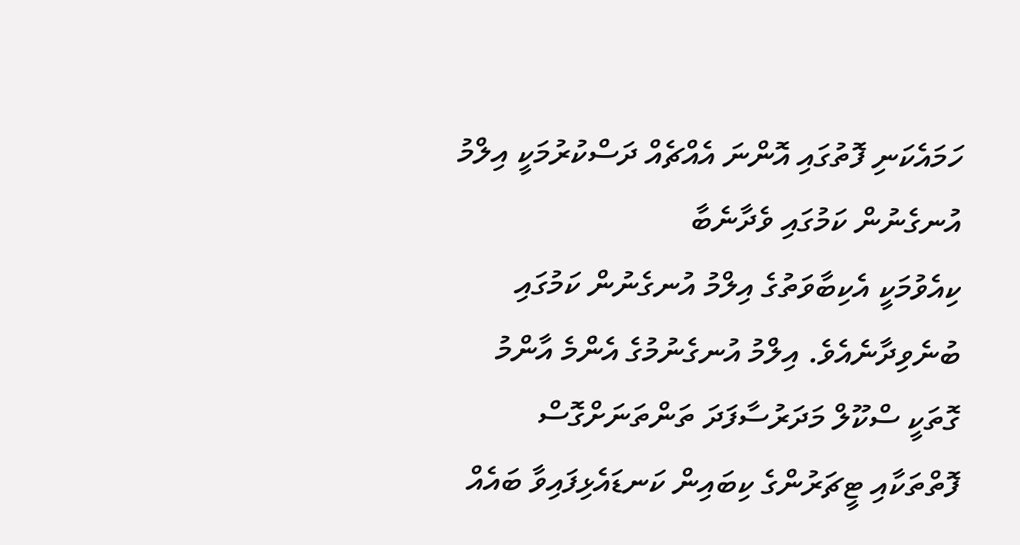ހަމައެކަނި ފޮތުގައި އޮންނަ އެއްޗެއް ދަސްކުރުމަކީ އިލްމު އުނގެނުން ކަމުގައި ވެދާނެބާ
ކިއެވުމަކީ އެކިބާވަތުގެ އިލްމު އުނގެނުން ކަމުގައި ބުނެވިދާނެއެވެ. އިލްމު އުނގެނުމުގެ އެންމެ އާންމު ގޮތަކީ ސްކޫލް މަދަރުސާފަދަ ތަންތަނަށްގޮސް ފޮތްތަކާއި ޓީޗަރުންގެ ކިބައިން ކަނޑައެޅިފައިވާ ބައެއް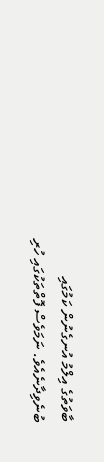ބާވަތުގެ އިލްމު އުނގެނުން ކަމުގައި ބުނެވިދާނެއެވެ. ނަމަވެސް ފޮތްތަކުގައި ހުރި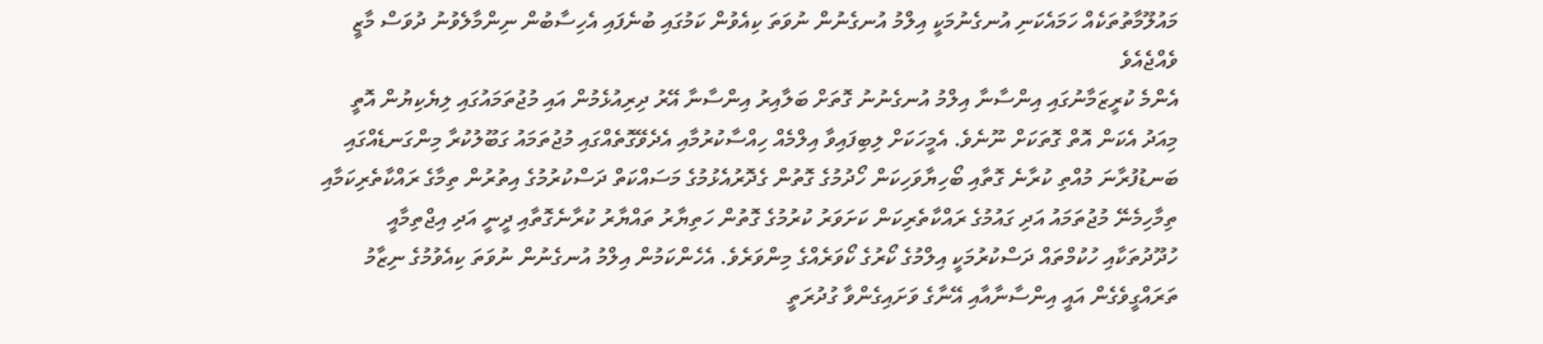މައުލޫމާތުތަކެއް ހަމައެކަނި އުނގެނުމަކީ އިލްމު އުނގެނުން ނުވަތަ ކިއެވުން ކަމުގައި ބުނެފައި އެހިސާބުން ނިންމާލެވުނު ދުވަސް މާޒީ ވެއްޖެއެވެ
އެންމެ ކުރީޒަމާނުގައި އިންސާނާ އިލްމު އުނގެނުނު ގޮތަށް ބަލާއިރު އިންސާނާ އޭރު ދިރިއުޅެމުން އައި މުޖުތަމައުގައި ލިޔެކިޔުން އޮތީ މިއަދު އެކަން އޮތް ގޮތަކަށް ނޫނެވެ. އެމީހަކަށް ލިބިފައިވާ އިލްމެއް ހިއްސާކުރުމާއި އެދެވޭގޮތެއްގައި މުޖުތަމައު ގަބޫލުކުރާ މިންގަނޑެއްގައި ބަނޑުފުރާނަ މުއްތި ކުރާނެ ގޮތާއި ބޯހިޔާވަހިކަން ހޯދުމުގެ ގޮތުން ގެދޮރުއެޅުމުގެ މަސައްކަތް ދަސްކުރުމުގެ އިތުރުން ތިމާގެ ރައްކާތެރިކަމާއި ތިމާހިމެނޭ މުޖުތަމައު އަދި ގައުމުގެ ރައްކާތެރިކަން ކަށަވަރު ކުރުމުގެ ގޮތުން ހަތިޔާރު ތައްޔާރު ކުރާނެގޮތާއި ދީނީ އަދި އިޖްތިމާއީ ހުދޫދުތަކާއި ހުކުމްތައް ދަސްކުރުމަކީ އިލްމުގެ ކޯރުގެ ކޯވަރެއްގެ މިންވަރެވެ. އެހެންކަމުން އިލްމު އުނގެނުން ނުވަތަ ކިއެވުމުގެ ނިޒާމު ތަރައްގީވެގެން އައީ އިންސާނާއާއި އޭނާގެ ވަށައިގެންވާ ގުދުރަތީ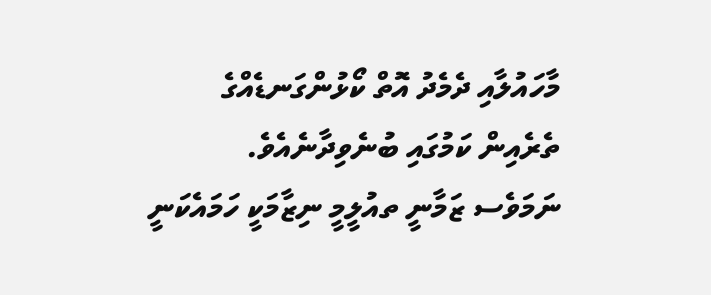މާހައުލާއި ދެމެދު އޮތް ކޯޅުންގަނޑެއްގެ ތެރެއިން ކަމުގައި ބުނެވިދާނެއެވެ.
ނަމަވެސ ޒަމާނީ ތއުލީމީ ނިޒާމަކީ ހަމައެކަނީ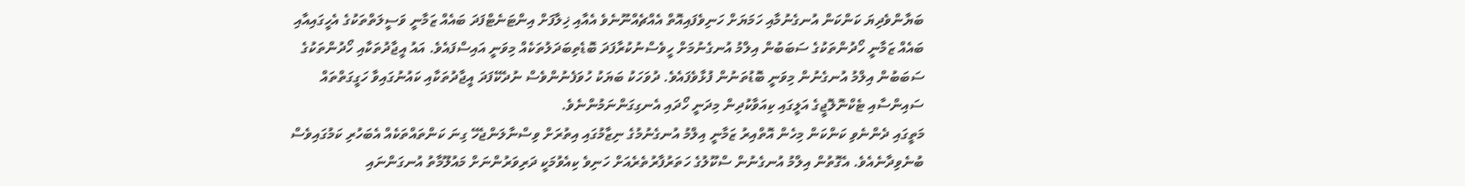ބަޔާންވެދިޔަ ކަންކަން އުނގެނުމާއި ހަމަޔަށް ހަނިވެފައިއޮތް އެއްޗެއްނޫނެވެ އެއާއި ޚިލާފަށް އިންޓަނެޓްފަދަ ބައެއް ޒަމާނީ ވަސީލަތްތަކުގެ އެހީގައިއާއި ބައެއް ޒަމާނީ ހޯދުންތަކުގެ ސަބަބުން އިލްމު އުނގެނުމަށް ހީވެސްނުކުރާފަދަ ބޮޑެތިބަދަލުތަކެއް މިވަނީ އައިސްފައެވެ. އައު އީޖާދުތަކާއި ހޯދުންތަކުގެ ސަބަބުން އިލްމު އުނގެނުން މިވަނީ ބޮޑުތަނުން ފުޅާވެފައެވެ. ދުވަހަކު ބަޔަކު ހުވަފެނުންވެސް ނުދެކޭފަދަ އީޖާދުތަކާއި ކައުނުގައިވާ ހަގީގަތްތައް ސައިންސާއި ޓެކްނޮލޮޖީގެ އަލީގައި ކިއަވާކުދިން މިދަނީ ހޯދައި އެނގިގަންނަމުންނެވެ.
މަތީގައި ދެންނެވި ކަންކަން މިހެން އޮތްއިރު ޒަމާނީ އިލްމު އުނގެނުމުގެ ނިޒާމުގައި އިތުރަށް ވިސްނާލަންޖެހޭ ގިނަ ކަންތައްތަކެއް އެބަހުރި ކަމުގައިވެސް ބުނެވިދާނެއެވެ. އެގޮތުން އިލްމު އުނގެނުން ސްކޫލުގެ ހަތަރުފާރުތެރެއަށް ހަނިވެ ކިއެވުމަކީ ދަރިވަރުންނަށް މައުލޫމާތު އުނގަންނައި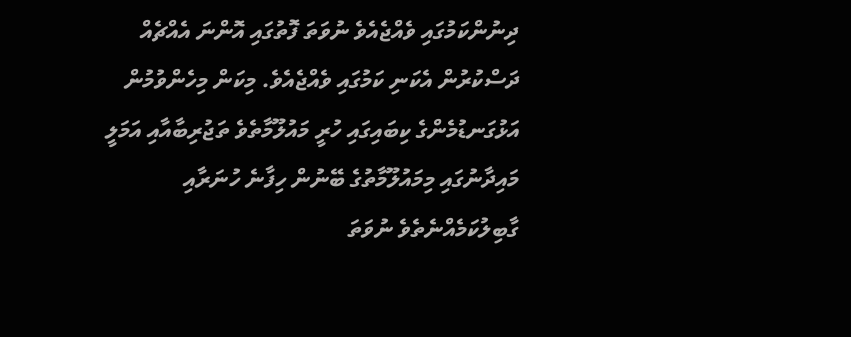ދިނުންކަމުގައި ވެއްޖެއެވެ ނުވަތަ ފޮތުގައި އޮންނަ އެއްޗެއް ދަސްކުރުން އެކަނި ކަމުގައި ވެއްޖެއެވެ. މިކަން މިހެންވުމުން އަޅުގަނޑުމެންގެ ކިބައިގައި ހުރީ މައުލޫމާތެވެ ތަޖުރިބާއާއި އަމަލީ މައިދާނުގައި މިމައުލޫމާތުގެ ބޭނުން ހިފާނެ ހުނަރާއި ގާބިލުކަމެއްނެތެވެ ނުވަތަ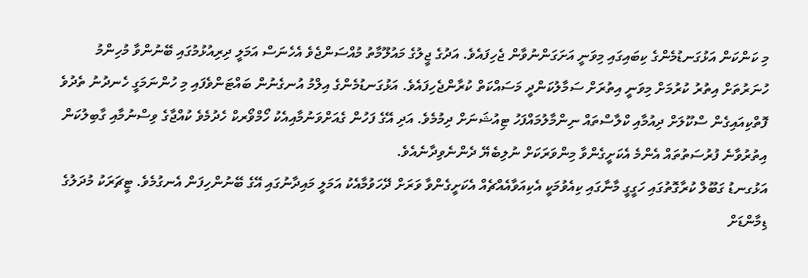މި ކަންކަން އަޅުގަނޑުމެންގެ ކިބައިގައި މިވަނީ އަށަގަންނުވާން ޖެހިފައެވެ. އަދުގެ ޖީލުގެ މައުލޫމާތު މުއްސަންޖެވެ އެހެނަސް އަމަލީ ދިރިއުޅުމުގައި ބޭނުންވާ މުހިންމު ހުނަރުތަށް އިތުރު ކުރުމަށް މިވަނީ އިތުރަށް ސަމާލުކަންދީ މަސައްކަތް ކުރާންޖެހިފައެވެ. އަޅުގަނޑުމެންގެ އިލްމު އުނގެނުން ބައްޓަންވެފައި މި ހުންނަމަގީ ހެނދުނު ތެދުވެ ފޮތްކިއައިގެން ސްކޫލަށް ދިއުމާއި ކްލާސްތައް ނިންމާލުމައްފަހު ޓިއުޝަނަށް ދިމުމެވެ. އަދި އޭގެ ފަހުން ގެއަށްވަނުމާއިއެކު ހޯމްވޯރކް ހެދުމެވެ ކުއްޖާގެ ވިސްނުމާއި ގާބިލުކަން އިތުރުވާނެ ފުރުސަތުތައް އެންމެ އެކަށީގެންވާ މިންވަރަކަށް ނުލިބެޔޭ ދެންނެވިދާނެއެވެ.
އަޅުގނޑު ގަބޫލް ކުރާގޮތުގައި ހަގީގީ މާނާގައި ކިއެވުމަކީ އެކިއަވާއެއްޗެއް އެކަށީގެންވާ ވަރަށް ދޭހަވުމާއެކު އަމަލީ މައިދާނުގައި އޭގެ ބޭނުންހިފަން އެނގުމެވެ. ޓީޗަރަކު މުދަލުގެ ޑިމާންޑަށް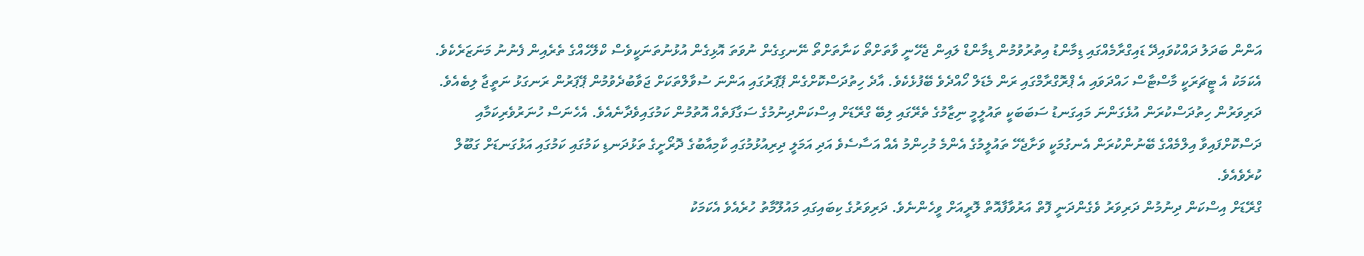އަންން ބަދަލު ދައްކުވައިދޭ ޑައިގްރާމެއްގައި ޑިމާންޑު އިތުރުވުމުން ޑިމާންޑް ލައިން ޖެހޭނީ ވާތަށްތޯ ކަނާތަށްތޯ ނޭނގިގެން ނުވަތަ އޮޅިގެން އުޅުނުތަނަކީވެސް ކްލޭހެއްގެ ތެރެއިން ފެނުނު މަނަޒަރެކެވެ. އެކަމަކު އެ ޓީޗަރަކީ މާސްޓާސް ހައްދަވައި އެ ޕްރޮގްރާމްގައި ރަން މެޑަލް ހޯއްދެވެ ބޭފުޅެކެވެ. އާދެ ހިތުދަސްކޮށްގެން ޕޭޕަރުގައި އަންނަ ސުވާލްތަކަށް ޖަވާބުދެވުމުން ޕޭޕަރުން ރަނގަޅު ނަތީޖާ ލިބެއެވެ.
ދަރިވަރުން ހިތުދަސްކުރަން އުޅެގަންނަ މައިގަނޑު ސަބަބަކީ ތައުލީމީ ނިޒާމުގެ ތެރޭގައި ލިބޭ ގްރޭޑަށް އިސްކަންދިނުމުގެ ސަގާފަތެއް އޮތުމުން ކަމުގައިވެދާނެއެވެ. އެހެނަސް ހުނަރުވެރިކަމާއި ދަސްކޮށްފައިވާ އިލްމެއްގެ ބޭނުންކުރަން އެނގުމަކީ ވަށާޖެހޭ ތައުލީމުގެ އެންމެ މުހިންމު އެއް އަސާސެވެ އަދި އަމަލީ ދިރިއުޅުމުގައި ކާމިއާބުގެ ދޮރޯށީގެ ތަޅުދަނޑި ކަމުގައި ކަމުގައި އަޅުގަނޑަށް ގަބޫލް ކުރެވެއެވެ.
ގްރޭޑަށް އިސްކަން ދިނުމުން ދަރިވަރު ވެގެންދަނީ ފޮތް އަރުވާފާއޮތް ލޮރީއަށް ވީހެންނެވެ. ދަރިވަރުގެ ކިބައިގައި މައުލޫމާތު ހުރެއެވެ އެކަމަކު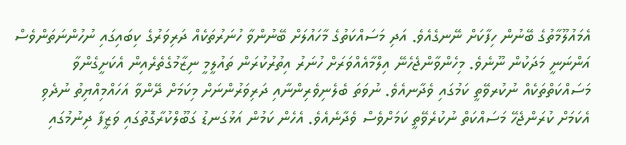އެމައުލޫމާތުގެ ބޭނުން ހިފާކަށް ނޭނގެއެވެ. އަދި މަސައްކަތުގެ މާހައުލަށް ބޭނުންވާ ހުނަރުތަކެއް ދަރިވަރުގެ ކިބައިގައި ނުހުންނަތަންވެސް އަންނަނީ މަދަކުން ނޫނެވެ. މިހެންވާންޖެހެނޭ އިލްމާއެއްވަރަށް ހުނަރު އިތުރުކުރަން ތައުލީމީ ނިޒާމުގެތެރެއިން އެކަށީގެންވާ މަސައްކަތްތަކެއް ނުކުރވޭތީ ކަމުގައި ވެދާނއެވެ. ނުވަތަ ބެލެނިވެރިންނާއި ދަރިވަރުންނަށް މިކަމަށް ދޭންވާ އަހައްމިއްޔިތު ނުދެވި އެކަމަށް ކުރަންޖެހޭ މަސައްކަތް ނުކުރެވޭތީ ކަމަށްވެސް ވެދާނެއެވެ. އެހެން ކަމުން އަޅުގަނޑު ގަބޫލްކުރާގޮތުގައި ވަޒީފާ ދިނުމުގައި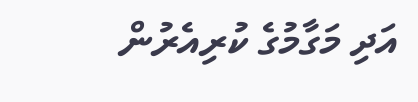އަދި މަގާމުގެ ކުރިއެރުން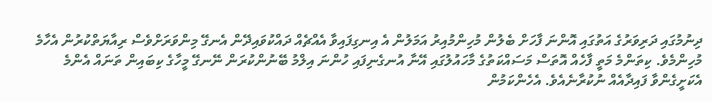ދިނުމުގައި ދަރިވަރުގެ އަތުގައި އޮންނަ ފާހަށް ބެލުން މުހިންމުއިރު އަމަލުން އެ އިނގިފައިވާ އެއްޗެއް ދައްކުވައިދޭން އެނގޭ މިންވަރަށްވެސް ރިއާޔަތްކުރުން އެހާމެ މުހިންމެވެ. ކިތަންމެ މަތީ ފާހެއް އޮތަސް މަސައްކަތުގެ މާހައުލުގައި އޭނާ އުނގެނިފައި ހުންނަ އިލްމު ބޭނުންކުރަން ނޭނގޭ މީހާގެ ކިބައިން ތަނައް އެންމެ އެކަށީގެންވާ ފައިދާއެއް ނުކުރާނެއެވެ. އެހެންކަމުން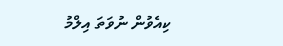ކިއެވުން ނުވަތަ އިލްމު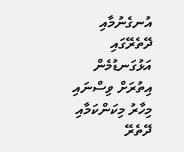އުނގެނުމާއި ދޭތެރޭގައި އަޅުގަނޑުމެން އިތުރަށް ވިސްނައި މިހާރު މިކަންކަމާއި ދޭތެރޭ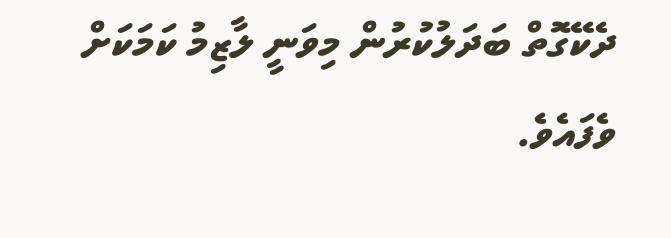ދެކޭގޮތް ބަދަލުކުރުން މިވަނީ ލާޒިމު ކަމަކަށް ވެފައެވެ.